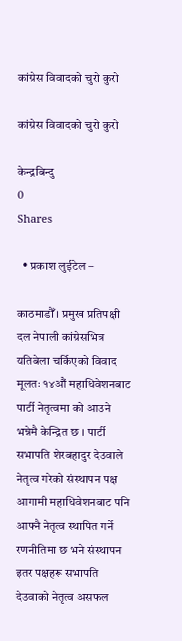कांग्रेस विवादको चुरो कुरो

कांग्रेस विवादको चुरो कुरो

केन्द्रबिन्दु
0
Shares

  • प्रकाश लुईटेल –

काठमाडौँ । प्रमुख प्रतिपक्षी दल नेपाली कांग्रेसभित्र यतिबेला चर्किएको विवाद मूलतः १४औं महाधिवेशनबाट पार्टी नेतृत्वमा को आउने भन्नेमै केन्द्रित छ । पार्टी सभापति शेरबहादुर देउवाले नेतृत्व गरेको संस्थापन पक्ष आगामी महाधिवेशनबाट पनि आफ्नै नेतृत्व स्थापित गर्ने रणनीतिमा छ भने संस्थापन इतर पक्षहरू सभापति देउवाको नेतृत्व असफल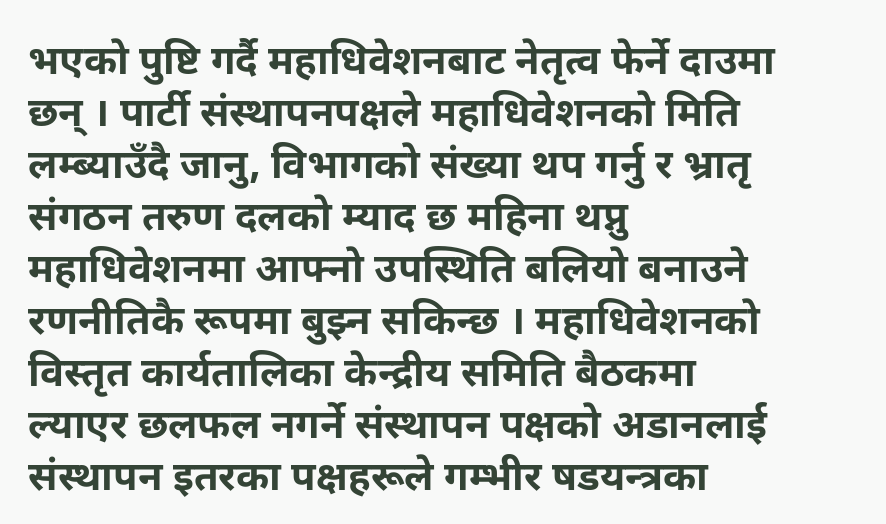भएको पुष्टि गर्दै महाधिवेशनबाट नेतृत्व फेर्ने दाउमा छन् । पार्टी संस्थापनपक्षले महाधिवेशनको मिति लम्ब्याउँदै जानु, विभागको संख्या थप गर्नु र भ्रातृ संगठन तरुण दलको म्याद छ महिना थप्नु महाधिवेशनमा आफ्नो उपस्थिति बलियो बनाउने रणनीतिकै रूपमा बुझ्न सकिन्छ । महाधिवेशनको विस्तृत कार्यतालिका केन्द्रीय समिति बैठकमा ल्याएर छलफल नगर्ने संस्थापन पक्षको अडानलाई संस्थापन इतरका पक्षहरूले गम्भीर षडयन्त्रका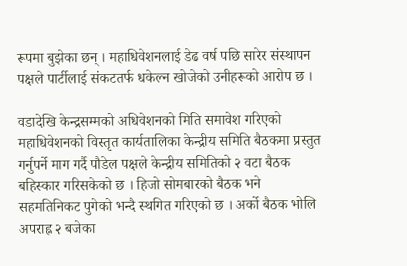रूपमा बुझेका छन् । महाधिवेशनलाई डेढ वर्ष पछि सारेर संस्थापन पक्षले पार्टीलाई संकटतर्फ धकेल्न खोजेको उनीहरूको आरोप छ ।

वडादेखि केन्द्रसम्मको अधिवेशनको मिति समावेश गरिएको महाधिवेशनको विस्तृत कार्यतालिका केन्द्रीय समिति बैठकमा प्रस्तुत गर्नुपर्ने माग गर्दै पौडेल पक्षले केन्द्रीय समितिको २ वटा बैठक बहिस्कार गरिसकेको छ । हिजो सोमबारको बैठक भने सहमतिनिकट पुगेको भन्दै स्थगित गरिएको छ । अर्को बैठक भोलि अपराह्न २ बजेका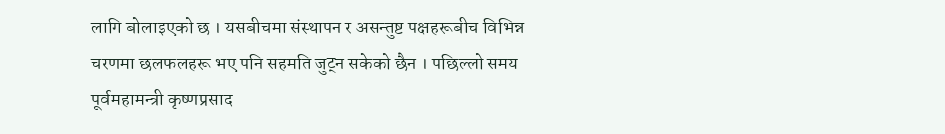लागि बोलाइएको छ । यसबीचमा संस्थापन र असन्तुष्ट पक्षहरूबीच विभिन्न चरणमा छलफलहरू भए पनि सहमति जुट्न सकेको छैन । पछिल्लो समय पूर्वमहामन्त्री कृष्णप्रसाद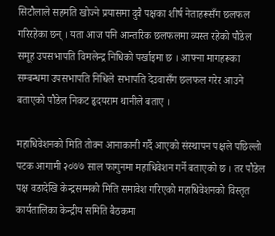सिटौलाले सहमति खोज्ने प्रयासमा दुवै पक्षका शीर्ष नेताहरूसँग छलफल गरिरहेका छन् । यता आज पनि आन्तरिक छलफलमा व्यस्त रहेको पौडेल समूह उपसभापति विमलेन्द्र निधिको पर्खाइमा छ । आफ्ना मागहरूका सम्बन्धमा उपसभापति निधिले सभापति देउवासँग छलफल गरेर आउने बताएको पौडेल निकट हृदयराम थानीले बताए ।

महाधिवेशनको मिति तोक्न आनाकानी गर्दै आएको संस्थापन पक्षले पछिल्लो पटक आगामी २०७७ साल फागुनमा महाधिवेशन गर्ने बताएको छ । तर पौडेल पक्ष वडादेखि केन्द्रसम्मको मिति समावेश गरिएको महाधिवेशनको विस्तृत कार्यतालिका केन्द्रीय समिति बैठकमा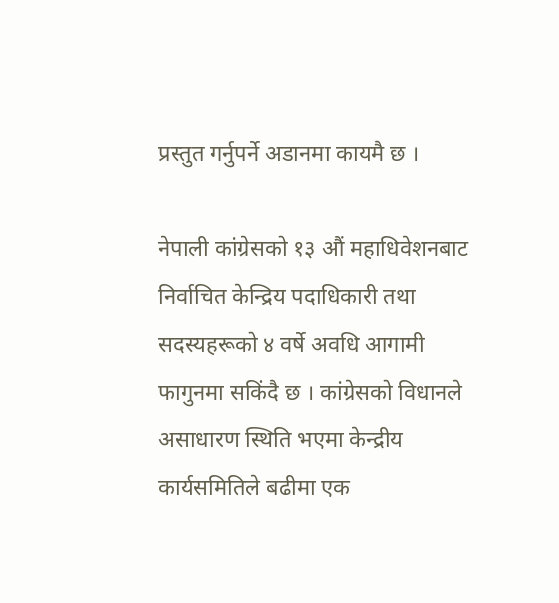प्रस्तुत गर्नुपर्ने अडानमा कायमै छ ।

नेपाली कांग्रेसको १३ औं महाधिवेशनबाट निर्वाचित केन्द्रिय पदाधिकारी तथा सदस्यहरूको ४ वर्षे अवधि आगामी फागुनमा सकिंदै छ । कांग्रेसको विधानले असाधारण स्थिति भएमा केन्द्रीय कार्यसमितिले बढीमा एक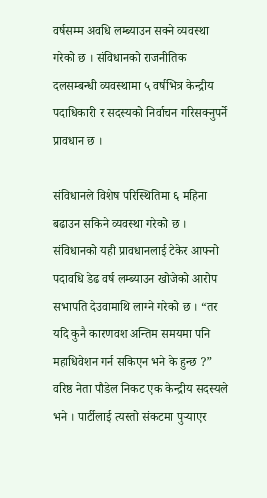वर्षसम्म अवधि लम्ब्याउन सक्ने व्यवस्था गरेको छ । संविधानको राजनीतिक दलसम्बन्धी व्यवस्थामा ५ वर्षभित्र केन्द्रीय पदाधिकारी र सदस्यको निर्वाचन गरिसक्नुपर्ने प्रावधान छ ।

संविधानले विशेष परिस्थितिमा ६ महिना बढाउन सकिने व्यवस्था गरेको छ । संविधानको यही प्रावधानलाई टेकेर आफ्नो पदावधि डेढ वर्ष लम्ब्याउन खोजेको आरोप सभापति देउवामाथि लाग्ने गरेको छ । “तर यदि कुनै कारणवश अन्तिम समयमा पनि महाधिवेशन गर्न सकिएन भने के हुन्छ ?” वरिष्ठ नेता पौडेल निकट एक केन्द्रीय सदस्यले भने । पार्टीलाई त्यस्तो संकटमा पुर्‍याएर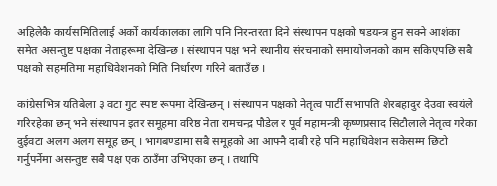अहिलेकै कार्यसमितिलाई अर्को कार्यकालका लागि पनि निरन्तरता दिने संस्थापन पक्षको षडयन्त्र हुन सक्ने आशंका समेत असन्तुष्ट पक्षका नेताहरूमा देखिन्छ । संस्थापन पक्ष भने स्थानीय संरचनाको समायोजनको काम सकिएपछि सबै पक्षको सहमतिमा महाधिवेशनको मिति निर्धारण गरिने बताउँछ ।

कांग्रेसभित्र यतिबेला ३ वटा गुट स्पष्ट रूपमा देखिन्छन् । संस्थापन पक्षको नेतृत्व पार्टी सभापति शेरबहादुर देउवा स्वयंले गरिरहेका छन् भने संस्थापन इतर समूहमा वरिष्ठ नेता रामचन्द्र पौडेल र पूर्व महामन्त्री कृष्णप्रसाद सिटौलाले नेतृत्व गरेका दुईवटा अलग अलग समूह छन् । भागबण्डामा सबै समूहको आ आफ्नै दाबी रहे पनि महाधिवेशन सकेसम्म छिटो गर्नुपर्नेमा असन्तुष्ट सबै पक्ष एक ठाउँमा उभिएका छन् । तथापि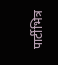पार्टीभित्र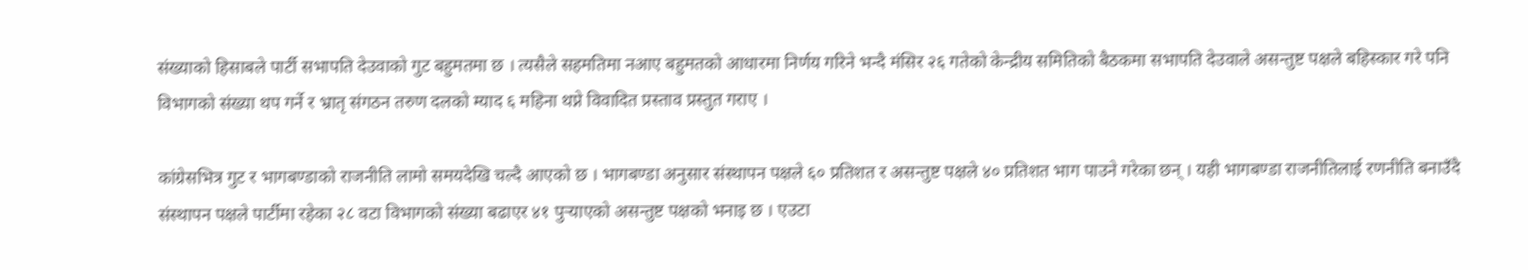संख्याको हिसाबले पार्टी सभापति देउवाको गुट बहुमतमा छ । त्यसैले सहमतिमा नआए बहुमतको आधारमा निर्णय गरिने भन्दै मंसिर २६ गतेको केन्द्रीय समितिको बैठकमा सभापति देउवाले असन्तुष्ट पक्षले बहिस्कार गरे पनि विभागको संख्या थप गर्ने र भ्रातृ संगठन तरुण दलको म्याद ६ महिना थप्ने विवादित प्रस्ताव प्रस्तुत गराए ।

कांग्रेसभित्र गुट र भागबण्डाको राजनीति लामो समयदेखि चल्दै आएको छ । भागबण्डा अनुसार संस्थापन पक्षले ६० प्रतिशत र असन्तुष्ट पक्षले ४० प्रतिशत भाग पाउने गरेका छन् । यही भागबण्डा राजनीतिलाई रणनीति बनाउँदै संस्थापन पक्षले पार्टीमा रहेका २८ वटा विभागको संख्या बढाएर ४१ पुर्‍याएको असन्तुष्ट पक्षको भनाइ छ । एउटा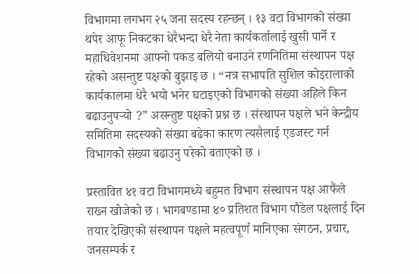विभागमा लगभग २५ जना सदस्य रहन्छन् । १३ वटा विभागको संख्या थपेर आफू निकटका धेरैभन्दा धेरै नेता कार्यकर्तालाई खुसी पार्ने र महाधिवेशनमा आफ्नो पकड बलियो बनाउने रणनितिमा संस्थापन पक्ष रहेको असन्तुष्ट पक्षको बुझाइ छ । “नत्र सभापति सुशिल कोइरालाको कार्यकालमा धेरै भयो भनेर घटाइएको विभागको संख्या अहिले किन बढाउनुपर्‍यो ?” असन्तुष्ट पक्षको प्रश्न छ । संस्थापन पक्षले भने केन्द्रीय समितिमा सदस्यको संख्या बढेका कारण त्यसैलाई एडजस्ट गर्न विभागको संख्या बढाउनु परेको बताएको छ ।

प्रस्तावित ४१ वटा विभागमध्ये बहुमत विभाग संस्थापन पक्ष आफैंले राख्न खोजेको छ । भागबण्डामा ४० प्रतिशत विभाग पौडेल पक्षलाई दिन तयार देखिएको संस्थापन पक्षले महत्वपूर्ण मानिएका संगठन, प्रचार, जनसम्पर्क र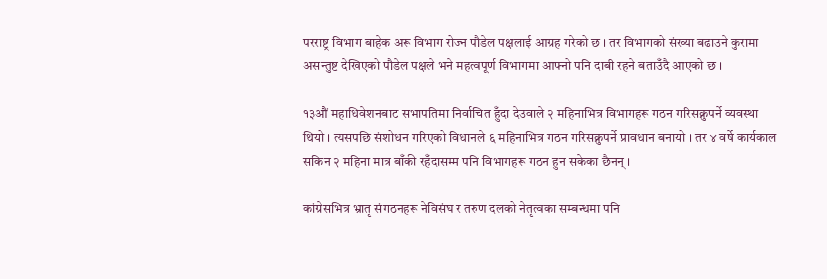परराष्ट्र विभाग बाहेक अरू विभाग रोज्न पौडेल पक्षलाई आग्रह गरेको छ । तर विभागको संख्या बढाउने कुरामा असन्तुष्ट देखिएको पौडेल पक्षले भने महत्वपूर्ण विभागमा आफ्नो पनि दाबी रहने बताउँदै आएको छ ।

१३औं महाधिवेशनबाट सभापतिमा निर्वाचित हुँदा देउवाले २ महिनाभित्र विभागहरू गठन गरिसक्नुपर्ने व्यवस्था थियो । त्यसपछि संशोधन गरिएको विधानले ६ महिनाभित्र गठन गरिसक्नुपर्ने प्रावधान बनायो । तर ४ वर्षे कार्यकाल सकिन २ महिना मात्र बाँकी रहँदासम्म पनि विभागहरू गठन हुन सकेका छैनन् ।

कांग्रेसभित्र भ्रातृ संगठनहरू नेविसंघ र तरुण दलको नेतृत्वका सम्बन्धमा पनि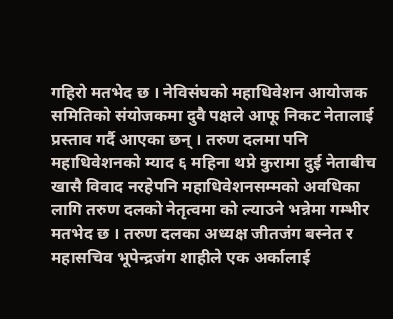गहिरो मतभेद छ । नेविसंघको महाधिवेशन आयोजक समितिको संयोजकमा दुवै पक्षले आफू निकट नेतालाई प्रस्ताव गर्दै आएका छन् । तरुण दलमा पनि महाधिवेशनको म्याद ६ महिना थप्ने कुरामा दुई नेताबीच खासै विवाद नरहेपनि महाधिवेशनसम्मको अवधिका लागि तरुण दलको नेतृत्वमा को ल्याउने भन्नेमा गम्भीर मतभेद छ । तरुण दलका अध्यक्ष जीतजंग बस्नेत र महासचिव भूपेन्द्रजंग शाहीले एक अर्कालाई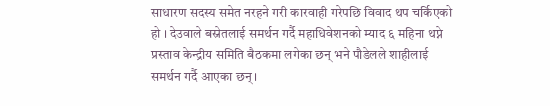साधारण सदस्य समेत नरहने गरी कारवाही गरेपछि विवाद थप चर्किएको हो । देउवाले बस्नेतलाई समर्थन गर्दै महाधिवेशनको म्याद ६ महिना थप्ने प्रस्ताव केन्द्रीय समिति बैठकमा लगेका छन् भने पौडेलले शाहीलाई समर्थन गर्दै आएका छन् ।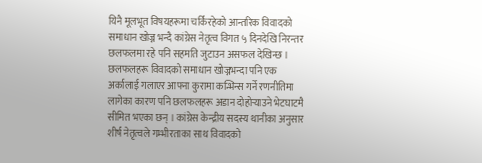यिनै मूलभूत विषयहरूमा चर्किरहेको आन्तरिक विवादको समाधान खोज्न भन्दै कांग्रेस नेतृत्व विगत ५ दिनदेखि निरन्तर छलफलमा रहे पनि सहमति जुटाउन असफल देखिन्छ । छलफलहरू विवादको समाधान खोज्नभन्दा पनि एक अर्कालाई गलाएर आफ्ना कुरामा कन्भिन्स गर्ने रणनीतिमा लागेका कारण पनि छलफलहरू अडान दोहोर्‍याउने भेटघाटमै सीमित भएका छन् । कांग्रेस केन्द्रीय सदस्य थानीका अनुसार शीर्ष नेतृत्वले गम्भीरताका साथ विवादको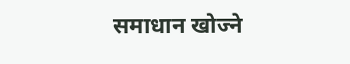समाधान खोज्ने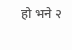हो भने २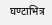घण्टाभित्र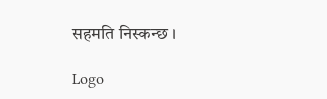सहमति निस्कन्छ ।

Logo